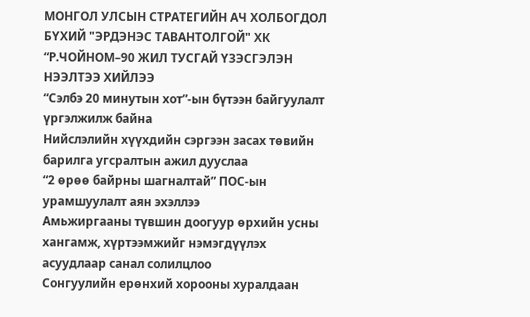МОНГОЛ УЛСЫН СТРАТЕГИЙН АЧ ХОЛБОГДОЛ БҮХИЙ "ЭРДЭНЭС ТАВАНТОЛГОЙ" ХК
“Р.ЧОЙНОМ–90 ЖИЛ ТУСГАЙ ҮЗЭСГЭЛЭН НЭЭЛТЭЭ ХИЙЛЭЭ
“Сэлбэ 20 минутын хот”-ын бүтээн байгуулалт үргэлжилж байна
Нийслэлийн хүүхдийн сэргээн засах төвийн барилга угсралтын ажил дууслаа
“2 өрөө байрны шагналтай” ПОС-ын урамшуулалт аян эхэллээ
Амьжиргааны түвшин доогуур өрхийн усны хангамж, хүртээмжийг нэмэгдүүлэх асуудлаар санал солилцлоо
Сонгуулийн ерөнхий хорооны хуралдаан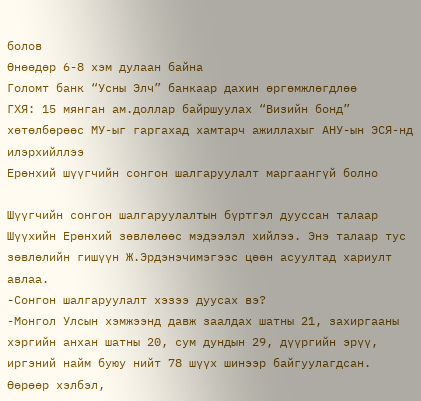болов
Өнөөдөр 6-8 хэм дулаан байна
Голомт банк “Усны Элч” банкаар дахин өргөмжлөгдлөө
ГХЯ: 15 мянган ам.доллар байршуулах “Визийн бонд” хөтөлбөрөөс МУ-ыг гаргахад хамтарч ажиллахыг АНУ-ын ЭСЯ-нд илэрхийллээ
Ерөнхий шүүгчийн сонгон шалгаруулалт маргаангүй болно

Шүүгчийн сонгон шалгаруулалтын бүртгэл дууссан талаар Шүүхийн Ерөнхий зөвлөлөөс мэдээлэл хийлээ. Энэ талаар тус зөвлөлийн гишүүн Ж.Эрдэнэчимэгээс цөөн асуултад хариулт авлаа.
-Сонгон шалгаруулалт хэзээ дуусах вэ?
-Монгол Улсын хэмжээнд давж заалдах шатны 21, захиргааны хэргийн анхан шатны 20, сум дундын 29, дүүргийн эрүү, иргэний найм буюу нийт 78 шүүх шинээр байгуулагдсан. Өөрөөр хэлбэл,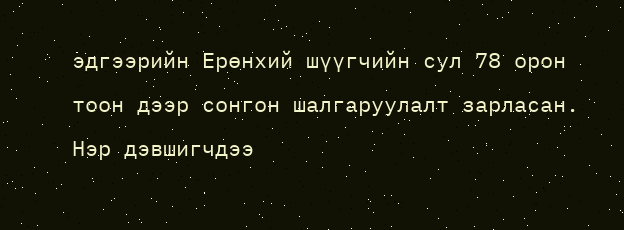эдгээрийн Ерөнхий шүүгчийн сул 78 орон тоон дээр сонгон шалгаруулалт зарласан. Нэр дэвшигчдээ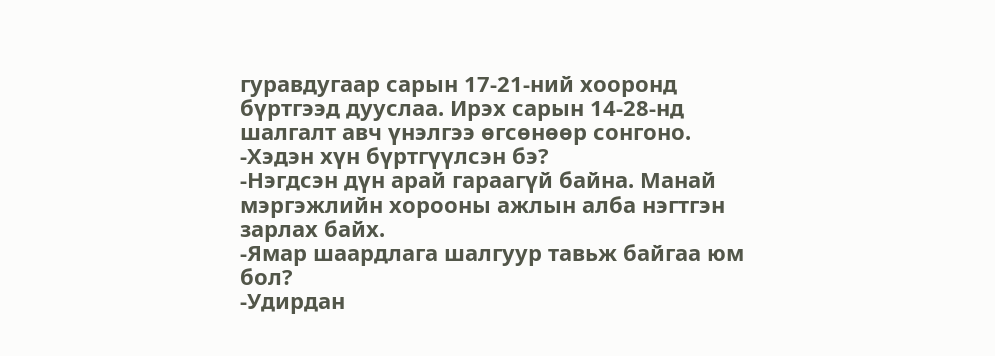гуравдугаар сарын 17-21-ний хооронд бүртгээд дууслаа. Ирэх сарын 14-28-нд шалгалт авч үнэлгээ өгсөнөөр сонгоно.
-Хэдэн хүн бүртгүүлсэн бэ?
-Нэгдсэн дүн арай гараагүй байна. Манай мэргэжлийн хорооны ажлын алба нэгтгэн зарлах байх.
-Ямар шаардлага шалгуур тавьж байгаа юм бол?
-Удирдан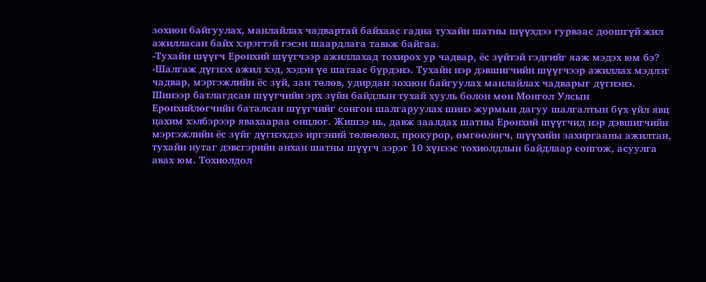зохион байгуулах, манлайлах чадвартай байхаас гадна тухайн шатны шүүхдээ гурваас доошгүй жил ажилласан байх хэрэгтэй гэсэн шаардлага тавьж байгаа.
-Тухайн шүүгч Ерөнхий шүүгчээр ажиллахад тохирох ур чадвар, ёс зүйтэй гэдгийг яаж мэдэх юм бэ?
-Шалгаж дүгнэх ажил хэд, хэдэн үе шатаас бүрдэнэ. Тухайн нэр дэвшигчийн шүүгчээр ажиллах мэдлэг чадвар, мэргэжлийн ёс зүй, зан төлөв, удирдан зохион байгуулах манлайлах чадварыг дүгнэнэ. Шинээр батлагдсан шүүгчийн эрх зүйн байдлын тухай хууль болон мөн Монгол Улсын Ерөнхийлөгчийн баталсан шүүгчийг сонгон шалгаруулах шинэ журмын дагуу шалгалтын бүх үйл явц цахим хэлбэрээр явахаараа онцлог. Жишээ нь, давж заалдах шатны Ерөнхий шүүгчид нэр дэвшигчийн мэргэжлийн ёс зүйг дүгнэхдээ иргэний төлөөлөл, прокурор, өмгөөлөгч, шүүхийн захиргааны ажилтан, тухайн нутаг дэвсгэрийн анхан шатны шүүгч зэрэг 10 хүнээс тохиолдлын байдлаар сонгож, асуулга авах юм. Тохиолдол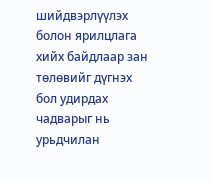шийдвэрлүүлэх болон ярилцлага хийх байдлаар зан төлөвийг дүгнэх бол удирдах чадварыг нь урьдчилан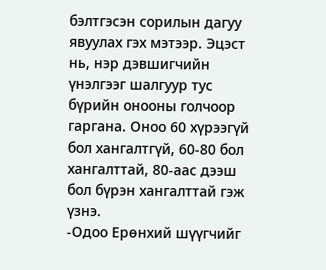бэлтгэсэн сорилын дагуу явуулах гэх мэтээр. Эцэст нь, нэр дэвшигчийн үнэлгээг шалгуур тус бүрийн онооны голчоор гаргана. Оноо 60 хүрээгүй бол хангалтгүй, 60-80 бол хангалттай, 80-аас дээш бол бүрэн хангалттай гэж үзнэ.
-Одоо Ерөнхий шүүгчийг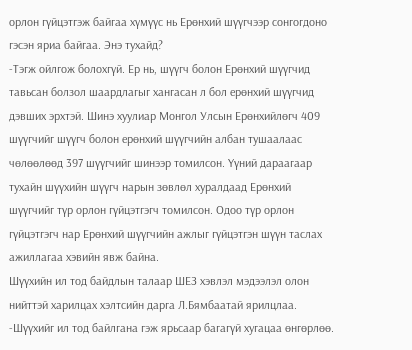орлон гүйцэтгэж байгаа хүмүүс нь Ерөнхий шүүгчээр сонгогдоно гэсэн яриа байгаа. Энэ тухайд?
-Тэгж ойлгож болохгүй. Ер нь, шүүгч болон Ерөнхий шүүгчид тавьсан болзол шаардлагыг хангасан л бол ерөнхий шүүгчид дэвших эрхтэй. Шинэ хуулиар Монгол Улсын Ерөнхийлөгч 409 шүүгчийг шүүгч болон ерөнхий шүүгчийн албан тушаалаас чөлөөлөөд 397 шүүгчийг шинээр томилсон. Үүний дараагаар тухайн шүүхийн шүүгч нарын зөвлөл хуралдаад Ерөнхий шүүгчийг түр орлон гүйцэтгэгч томилсон. Одоо түр орлон гүйцэтгэгч нар Ерөнхий шүүгчийн ажлыг гүйцэтгэн шүүн таслах ажиллагаа хэвийн явж байна.
Шүүхийн ил тод байдлын талаар ШЕЗ хэвлэл мэдээлэл олон нийттэй харилцах хэлтсийн дарга Л.Бямбаатай ярилцлаа.
-Шүүхийг ил тод байлгана гэж ярьсаар багагүй хугацаа өнгөрлөө.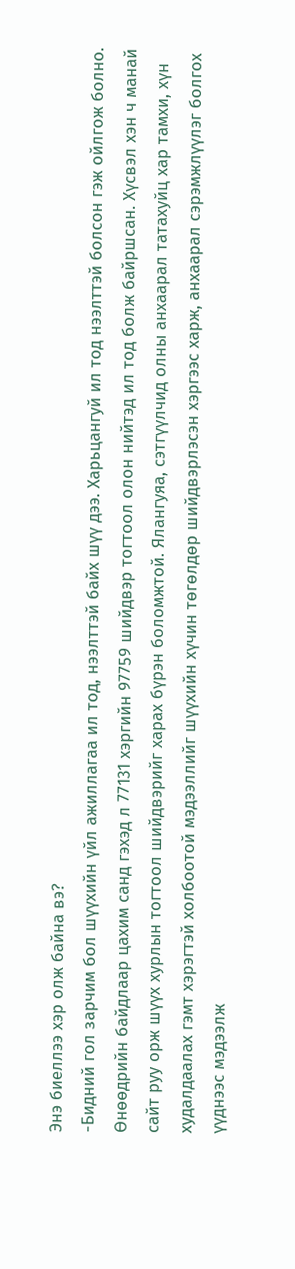Энэ биеллээ хэр олж байна вэ?
-Бидний гол зарчим бол шүүхийн үйл ажиллагаа ил тод, нээлттэй байх шүү дээ. Харьцангуй ил тод нээлттэй болсон гэж ойлгож болно. Өнөөдрийн байдлаар цахим санд гэхэд л 77131 хэргийн 97759 шийдвэр тогтоол олон нийтэд ил тод болж байршсан. Хүсвэл хэн ч манай сайт руу орж шүүх хурлын тогтоол шийдвэрийг харах бүрэн боломжтой. Ялангуяа, сэтгүүлчид олны анхаарал татахуйц хар тамхи, хүн худалдаалах гэмт хэрэгтэй холбоотой мэдээллийг шүүхийн хүчин төгөлдөр шийдвэрлэсэн хэргээс харж, анхаарал сэрэмжлүүлэг болгох үүднээс мэдээлж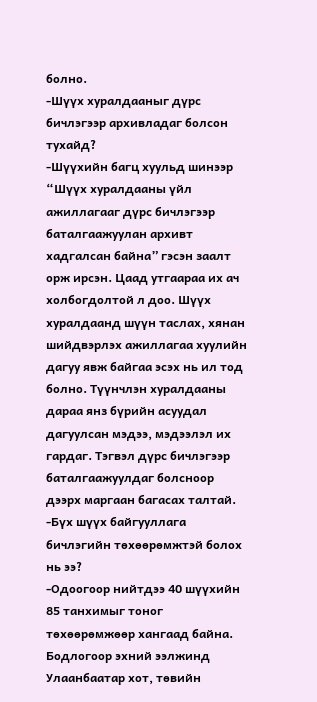болно.
-Шүүх хуралдааныг дүрс бичлэгээр архивладаг болсон тухайд?
-Шүүхийн багц хуульд шинээр “Шүүх хуралдааны үйл ажиллагааг дүрс бичлэгээр баталгаажуулан архивт хадгалсан байна” гэсэн заалт орж ирсэн. Цаад утгаараа их ач холбогдолтой л доо. Шүүх хуралдаанд шүүн таслах, хянан шийдвэрлэх ажиллагаа хуулийн дагуу явж байгаа эсэх нь ил тод болно. Түүнчлэн хуралдааны дараа янз бүрийн асуудал дагуулсан мэдээ, мэдээлэл их гардаг. Тэгвэл дүрс бичлэгээр баталгаажуулдаг болсноор дээрх маргаан багасах талтай.
-Бүх шүүх байгууллага бичлэгийн төхөөрөмжтэй болох нь ээ?
-Одоогоор нийтдээ 40 шүүхийн 85 танхимыг тоног төхөөрөмжөөр хангаад байна. Бодлогоор эхний ээлжинд Улаанбаатар хот, төвийн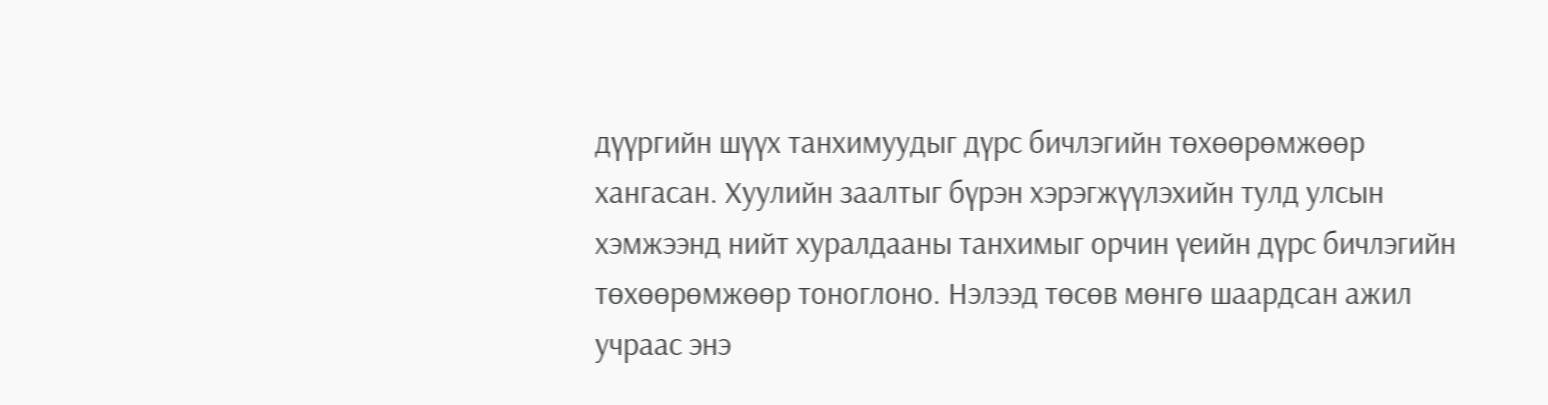дүүргийн шүүх танхимуудыг дүрс бичлэгийн төхөөрөмжөөр хангасан. Хуулийн заалтыг бүрэн хэрэгжүүлэхийн тулд улсын хэмжээнд нийт хуралдааны танхимыг орчин үеийн дүрс бичлэгийн төхөөрөмжөөр тоноглоно. Нэлээд төсөв мөнгө шаардсан ажил учраас энэ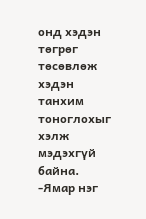онд хэдэн төгрөг төсөвлөж хэдэн танхим тоноглохыг хэлж мэдэхгүй байна.
-Ямар нэг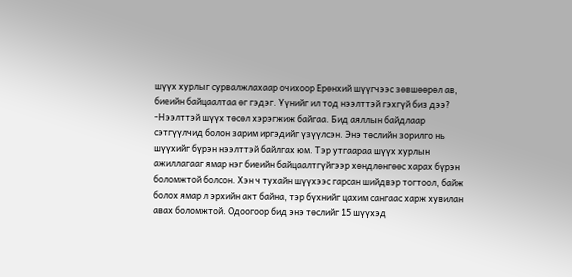шүүх хурлыг сурвалжлахаар очихоор Ерөнхий шүүгчээс зөвшөөрөл ав, биеийн байцаалтаа өг гэдэг. Үүнийг ил тод нээлттэй гэхгүй биз дээ?
-Нээлттэй шүүх төсөл хэрэгжиж байгаа. Бид аяллын байдлаар сэтгүүлчид болон зарим иргэдийг үзүүлсэн. Энэ төслийн зорилго нь шүүхийг бүрэн нээлттэй байлгах юм. Тэр утгаараа шүүх хурлын ажиллагааг ямар нэг биеийн байцаалтгүйгээр хөндлөнгөөс харах бүрэн боломжтой болсон. Хэн ч тухайн шүүхээс гарсан шийдвэр тогтоол, байж болох ямар л эрхийн акт байна, тэр бүхнийг цахим сангаас харж хувилан авах боломжтой. Одоогоор бид энэ төслийг 15 шүүхэд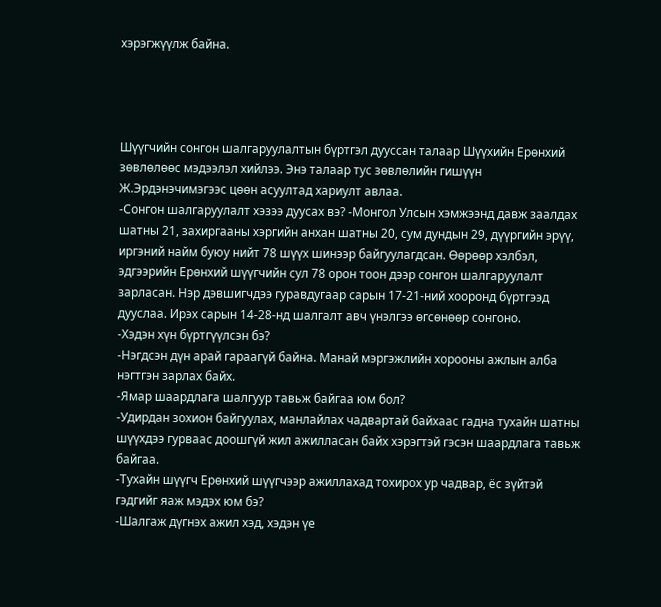хэрэгжүүлж байна.




Шүүгчийн сонгон шалгаруулалтын бүртгэл дууссан талаар Шүүхийн Ерөнхий зөвлөлөөс мэдээлэл хийлээ. Энэ талаар тус зөвлөлийн гишүүн Ж.Эрдэнэчимэгээс цөөн асуултад хариулт авлаа.
-Сонгон шалгаруулалт хэзээ дуусах вэ? -Монгол Улсын хэмжээнд давж заалдах шатны 21, захиргааны хэргийн анхан шатны 20, сум дундын 29, дүүргийн эрүү, иргэний найм буюу нийт 78 шүүх шинээр байгуулагдсан. Өөрөөр хэлбэл, эдгээрийн Ерөнхий шүүгчийн сул 78 орон тоон дээр сонгон шалгаруулалт зарласан. Нэр дэвшигчдээ гуравдугаар сарын 17-21-ний хооронд бүртгээд дууслаа. Ирэх сарын 14-28-нд шалгалт авч үнэлгээ өгсөнөөр сонгоно.
-Хэдэн хүн бүртгүүлсэн бэ?
-Нэгдсэн дүн арай гараагүй байна. Манай мэргэжлийн хорооны ажлын алба нэгтгэн зарлах байх.
-Ямар шаардлага шалгуур тавьж байгаа юм бол?
-Удирдан зохион байгуулах, манлайлах чадвартай байхаас гадна тухайн шатны шүүхдээ гурваас доошгүй жил ажилласан байх хэрэгтэй гэсэн шаардлага тавьж байгаа.
-Тухайн шүүгч Ерөнхий шүүгчээр ажиллахад тохирох ур чадвар, ёс зүйтэй гэдгийг яаж мэдэх юм бэ?
-Шалгаж дүгнэх ажил хэд, хэдэн үе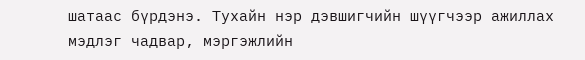шатаас бүрдэнэ. Тухайн нэр дэвшигчийн шүүгчээр ажиллах мэдлэг чадвар, мэргэжлийн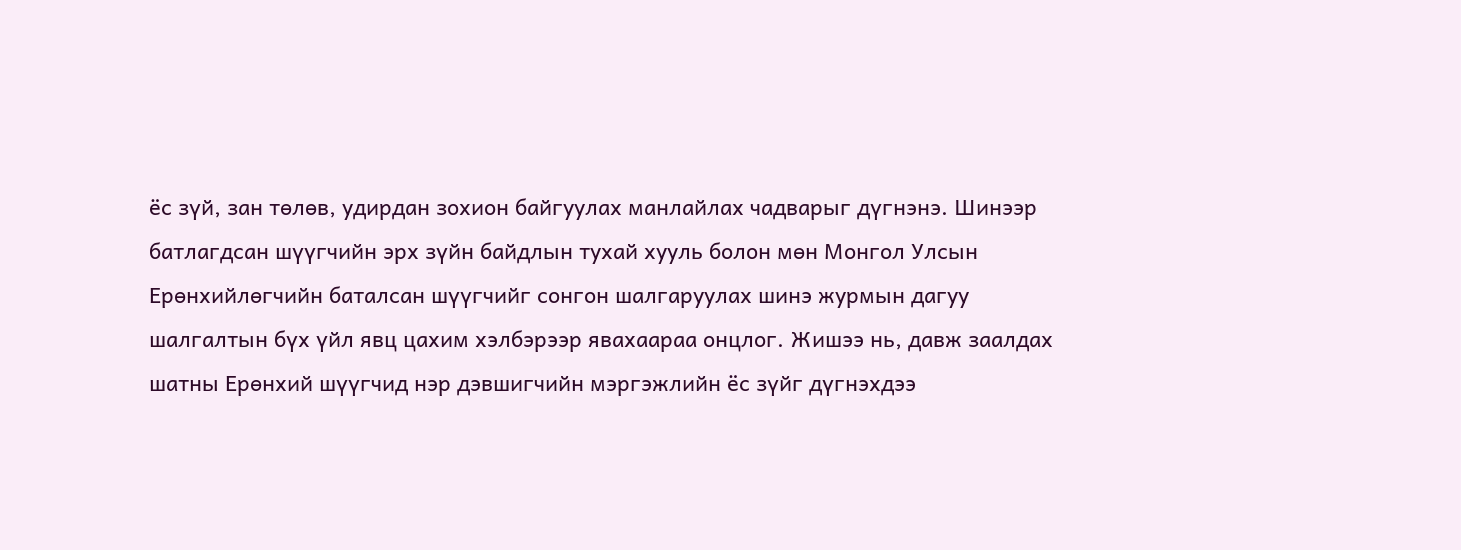ёс зүй, зан төлөв, удирдан зохион байгуулах манлайлах чадварыг дүгнэнэ. Шинээр батлагдсан шүүгчийн эрх зүйн байдлын тухай хууль болон мөн Монгол Улсын Ерөнхийлөгчийн баталсан шүүгчийг сонгон шалгаруулах шинэ журмын дагуу шалгалтын бүх үйл явц цахим хэлбэрээр явахаараа онцлог. Жишээ нь, давж заалдах шатны Ерөнхий шүүгчид нэр дэвшигчийн мэргэжлийн ёс зүйг дүгнэхдээ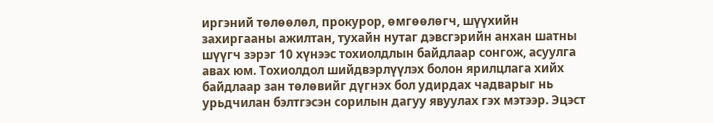иргэний төлөөлөл, прокурор, өмгөөлөгч, шүүхийн захиргааны ажилтан, тухайн нутаг дэвсгэрийн анхан шатны шүүгч зэрэг 10 хүнээс тохиолдлын байдлаар сонгож, асуулга авах юм. Тохиолдол шийдвэрлүүлэх болон ярилцлага хийх байдлаар зан төлөвийг дүгнэх бол удирдах чадварыг нь урьдчилан бэлтгэсэн сорилын дагуу явуулах гэх мэтээр. Эцэст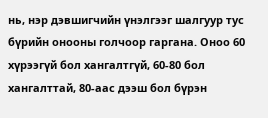нь, нэр дэвшигчийн үнэлгээг шалгуур тус бүрийн онооны голчоор гаргана. Оноо 60 хүрээгүй бол хангалтгүй, 60-80 бол хангалттай, 80-аас дээш бол бүрэн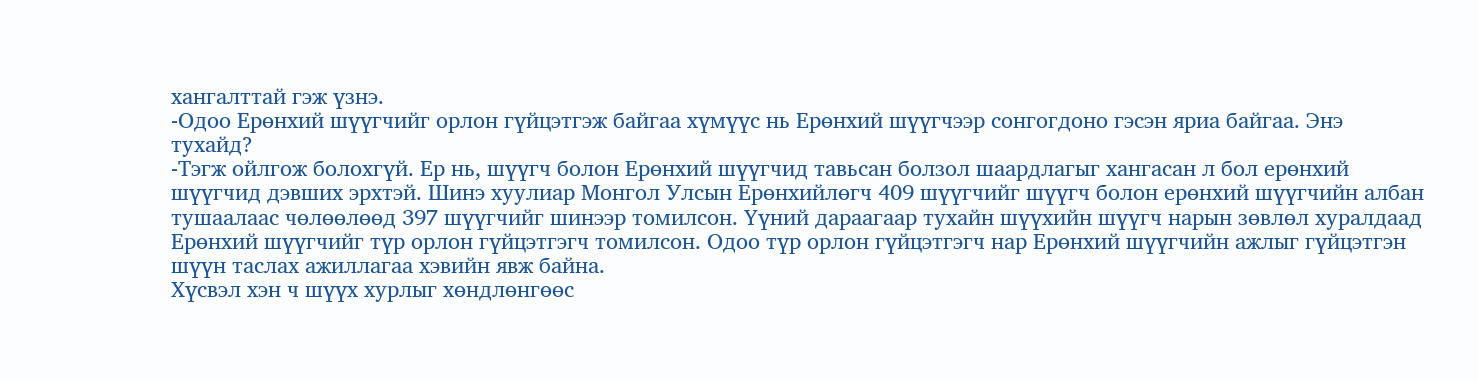хангалттай гэж үзнэ.
-Одоо Ерөнхий шүүгчийг орлон гүйцэтгэж байгаа хүмүүс нь Ерөнхий шүүгчээр сонгогдоно гэсэн яриа байгаа. Энэ тухайд?
-Тэгж ойлгож болохгүй. Ер нь, шүүгч болон Ерөнхий шүүгчид тавьсан болзол шаардлагыг хангасан л бол ерөнхий шүүгчид дэвших эрхтэй. Шинэ хуулиар Монгол Улсын Ерөнхийлөгч 409 шүүгчийг шүүгч болон ерөнхий шүүгчийн албан тушаалаас чөлөөлөөд 397 шүүгчийг шинээр томилсон. Үүний дараагаар тухайн шүүхийн шүүгч нарын зөвлөл хуралдаад Ерөнхий шүүгчийг түр орлон гүйцэтгэгч томилсон. Одоо түр орлон гүйцэтгэгч нар Ерөнхий шүүгчийн ажлыг гүйцэтгэн шүүн таслах ажиллагаа хэвийн явж байна.
Хүсвэл хэн ч шүүх хурлыг хөндлөнгөөс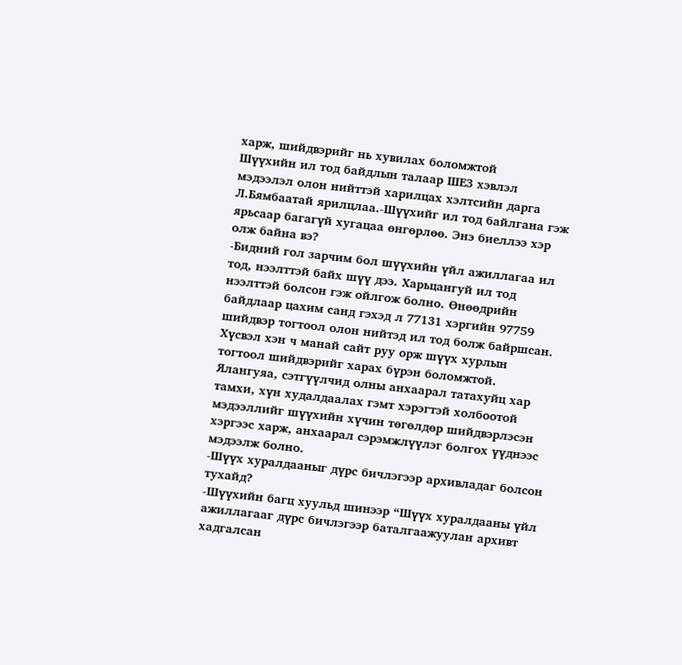харж, шийдвэрийг нь хувилах боломжтой
Шүүхийн ил тод байдлын талаар ШЕЗ хэвлэл мэдээлэл олон нийттэй харилцах хэлтсийн дарга Л.Бямбаатай ярилцлаа.-Шүүхийг ил тод байлгана гэж ярьсаар багагүй хугацаа өнгөрлөө. Энэ биеллээ хэр олж байна вэ?
-Бидний гол зарчим бол шүүхийн үйл ажиллагаа ил тод, нээлттэй байх шүү дээ. Харьцангуй ил тод нээлттэй болсон гэж ойлгож болно. Өнөөдрийн байдлаар цахим санд гэхэд л 77131 хэргийн 97759 шийдвэр тогтоол олон нийтэд ил тод болж байршсан. Хүсвэл хэн ч манай сайт руу орж шүүх хурлын тогтоол шийдвэрийг харах бүрэн боломжтой. Ялангуяа, сэтгүүлчид олны анхаарал татахуйц хар тамхи, хүн худалдаалах гэмт хэрэгтэй холбоотой мэдээллийг шүүхийн хүчин төгөлдөр шийдвэрлэсэн хэргээс харж, анхаарал сэрэмжлүүлэг болгох үүднээс мэдээлж болно.
-Шүүх хуралдааныг дүрс бичлэгээр архивладаг болсон тухайд?
-Шүүхийн багц хуульд шинээр “Шүүх хуралдааны үйл ажиллагааг дүрс бичлэгээр баталгаажуулан архивт хадгалсан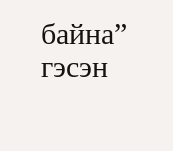байна” гэсэн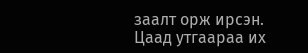заалт орж ирсэн. Цаад утгаараа их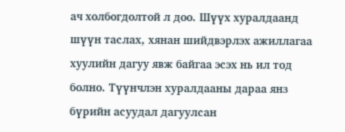ач холбогдолтой л доо. Шүүх хуралдаанд шүүн таслах, хянан шийдвэрлэх ажиллагаа хуулийн дагуу явж байгаа эсэх нь ил тод болно. Түүнчлэн хуралдааны дараа янз бүрийн асуудал дагуулсан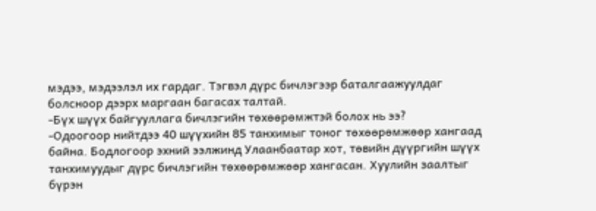мэдээ, мэдээлэл их гардаг. Тэгвэл дүрс бичлэгээр баталгаажуулдаг болсноор дээрх маргаан багасах талтай.
-Бүх шүүх байгууллага бичлэгийн төхөөрөмжтэй болох нь ээ?
-Одоогоор нийтдээ 40 шүүхийн 85 танхимыг тоног төхөөрөмжөөр хангаад байна. Бодлогоор эхний ээлжинд Улаанбаатар хот, төвийн дүүргийн шүүх танхимуудыг дүрс бичлэгийн төхөөрөмжөөр хангасан. Хуулийн заалтыг бүрэн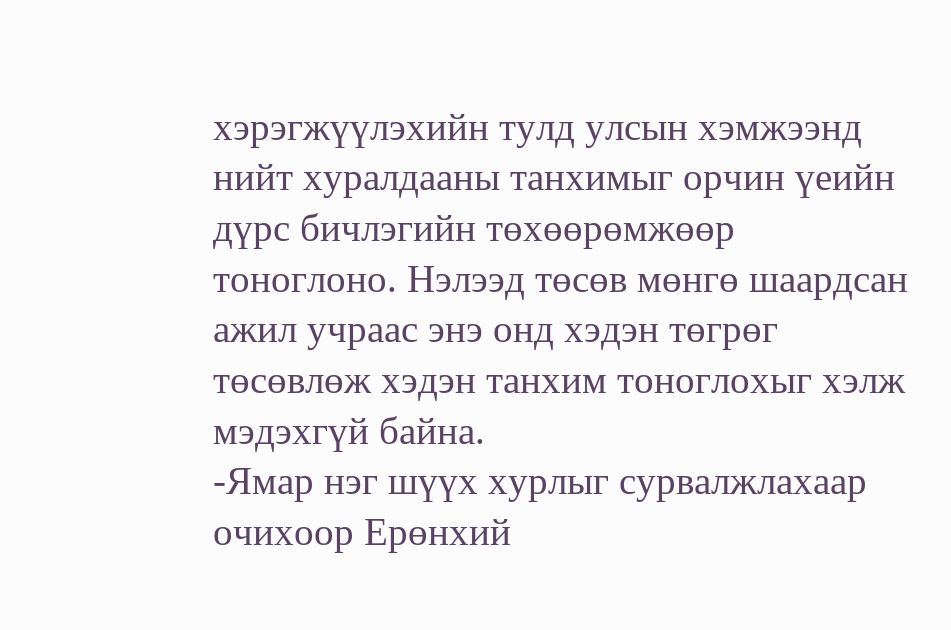хэрэгжүүлэхийн тулд улсын хэмжээнд нийт хуралдааны танхимыг орчин үеийн дүрс бичлэгийн төхөөрөмжөөр тоноглоно. Нэлээд төсөв мөнгө шаардсан ажил учраас энэ онд хэдэн төгрөг төсөвлөж хэдэн танхим тоноглохыг хэлж мэдэхгүй байна.
-Ямар нэг шүүх хурлыг сурвалжлахаар очихоор Ерөнхий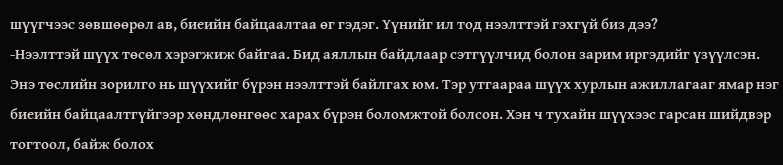шүүгчээс зөвшөөрөл ав, биеийн байцаалтаа өг гэдэг. Үүнийг ил тод нээлттэй гэхгүй биз дээ?
-Нээлттэй шүүх төсөл хэрэгжиж байгаа. Бид аяллын байдлаар сэтгүүлчид болон зарим иргэдийг үзүүлсэн. Энэ төслийн зорилго нь шүүхийг бүрэн нээлттэй байлгах юм. Тэр утгаараа шүүх хурлын ажиллагааг ямар нэг биеийн байцаалтгүйгээр хөндлөнгөөс харах бүрэн боломжтой болсон. Хэн ч тухайн шүүхээс гарсан шийдвэр тогтоол, байж болох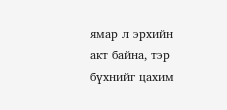ямар л эрхийн акт байна, тэр бүхнийг цахим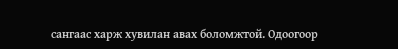сангаас харж хувилан авах боломжтой. Одоогоор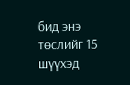бид энэ төслийг 15 шүүхэд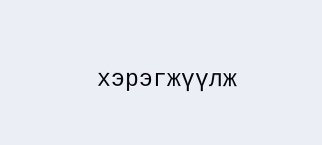хэрэгжүүлж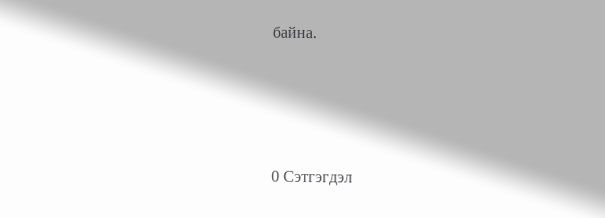байна.




0 Сэтгэгдэл